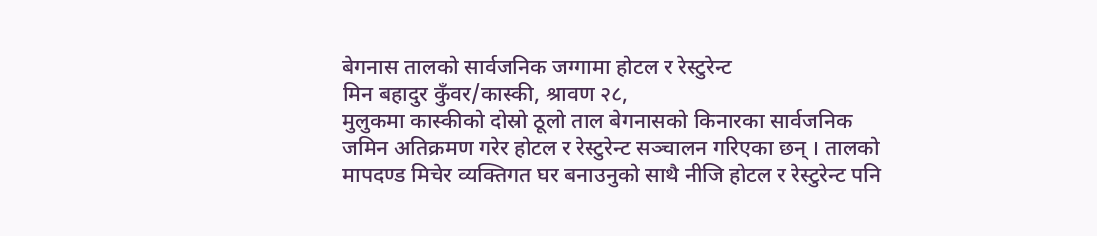बेगनास तालको सार्वजनिक जग्गामा होटल र रेस्टुरेन्ट
मिन बहादुर कुँवर/कास्की, श्रावण २८,
मुलुकमा कास्कीको दोस्रो ठूलो ताल बेगनासको किनारका सार्वजनिक जमिन अतिक्रमण गरेर होटल र रेस्टुरेन्ट सञ्चालन गरिएका छन् । तालको मापदण्ड मिचेर व्यक्तिगत घर बनाउनुको साथै नीजि होटल र रेस्टुरेन्ट पनि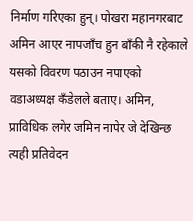निर्माण गरिएका हुन्। पोखरा महानगरबाट अमिन आएर नापजाँच हुन बाँकी नै रहेकाले यसको विवरण पठाउन नपाएको वडाअध्यक्ष कँडेलले बताए। अमिन, प्राविधिक लगेर जमिन नापेर जे देखिन्छ त्यही प्रतिवेदन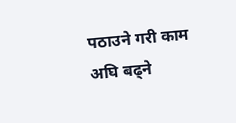पठाउने गरी काम अघि बढ्ने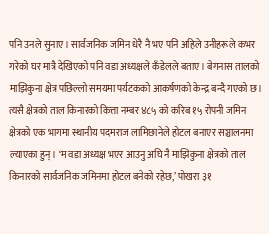पनि उनले सुनाए। सार्वजनिक जमिन धेरै नै भए पनि अहिले उनीहरूले कभर गरेको घर मात्रै देखिएको पनि वडा अध्यक्षले कँडेलले बताए। बेगनास तालको माझिकुना क्षेत्र पछिल्लो समयमा पर्यटकको आकर्षणको केन्द्र बन्दै गएको छ। त्यसै क्षेत्रको ताल किनारको कित्ता नम्बर ४८५ को करिब १५ रोपनी जमिन क्षेत्रको एक भागमा स्थानीय पदमराज लामिछानेले होटल बनाएर सञ्चालनमा ल्याएका हुन्। ‘म वडा अध्यक्ष भएर आउनु अघि नै माझिकुना क्षेत्रको ताल किनारको सार्वजनिक जमिनमा होटल बनेको रहेछ,’ पोखरा ३१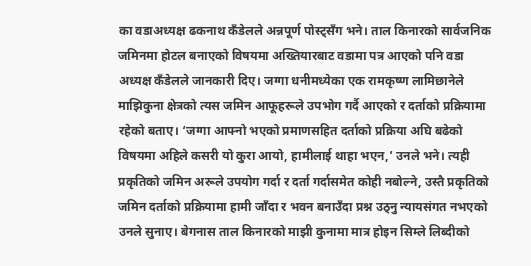का वडाअध्यक्ष ढकनाथ कँडेलले अन्नपूर्ण पोस्ट्सँग भने। ताल किनारको सार्वजनिक जमिनमा होटल बनाएको विषयमा अख्तियारबाट वडामा पत्र आएको पनि वडा अध्यक्ष कँडेलले जानकारी दिए। जग्गा धनीमध्येका एक रामकृष्ण लामिछानेले माझिकुना क्षेत्रको त्यस जमिन आफूहरूले उपभोग गर्दै आएको र दर्ताको प्रक्रियामा रहेको बताए। ‘जग्गा आफ्नो भएको प्रमाणसहित दर्ताको प्रक्रिया अघि बढेको विषयमा अहिले कसरी यो कुरा आयो, हामीलाई थाहा भएन,’ उनले भने। त्यही प्रकृतिको जमिन अरूले उपयोग गर्दा र दर्ता गर्दासमेत कोही नबोल्ने, उस्तै प्रकृतिको जमिन दर्ताको प्रक्रियामा हामी जाँदा र भवन बनाउँदा प्रश्न उठ्नु न्यायसंगत नभएको उनले सुनाए। बेगनास ताल किनारको माझी कुनामा मात्र होइन सिम्ले लिब्दीको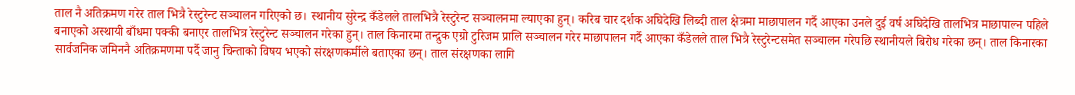ताल नै अतिक्रमण गरेर ताल भित्रै रेस्टुरेन्ट सञ्चालन गरिएको छ। स्थानीय सुरेन्द्र कँडेलले तालभित्रै रेस्टुरेन्ट सञ्चालनमा ल्याएका हुन्। करिब चार दर्शक अघिदेखि लिब्दी ताल क्षेत्रमा माछापालन गर्दै आएका उनले दुई वर्ष अघिदेखि तालभित्र माछापाल्न पहिले बनाएको अस्थायी बाँधमा पक्की बनाएर तालभित्र रेस्टुरेन्ट सञ्चालन गरेका हुन्। ताल किनारमा तन्द्रुक एग्रो टुरिजम प्रालि सञ्चालन गरेर माछापालन गर्दै आएका कँडेलले ताल भित्रै रेस्टुरेन्टसमेत सञ्चालन गरेपछि स्थानीयले बिरोध गरेका छन्। ताल किनारका सार्वजनिक जमिननै अतिक्रमणमा पर्दै जानु चिन्ताको विषय भएको संरक्षणकर्मीले बताएका छन्। ताल संरक्षणका लागि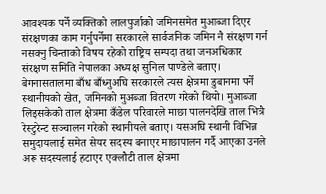आवश्यक पर्ने व्यक्तिको लालपुर्जाको जमिनसमेत मुआब्जा दिएर संरक्षणका काम गर्नुपर्नेमा सरकारले सार्वजनिक जमिन नै संरक्षण गर्न नसक्नु चिन्ताको विषय रहेको राष्ट्रिय सम्पदा तथा जनअधिकार संरक्षण समिति नेपालका अध्यक्ष सुनिल पाण्डेले बताए। बेगनासतालमा बाँध बाँध्नुअघि सरकारले त्यस क्षेत्रमा डुबानमा पर्ने स्थानीयको खेत, जमिनको मुअब्जा वितरण गरेको थियो। मुआब्जा लिइसकेको ताल क्षेत्रमा कँडेल परिवारले माछा पालनदेखि ताल भित्रै रेस्टुरेन्ट सञ्चालन गरेको स्थानीयले बताए। यसअघि स्थानी विभिन्न समुदायलाई समेत सेयर सदस्य बनाएर माछापालन गर्दै आएका उनले अरू सदस्यलाई हटाएर एक्लौटी ताल क्षेत्रमा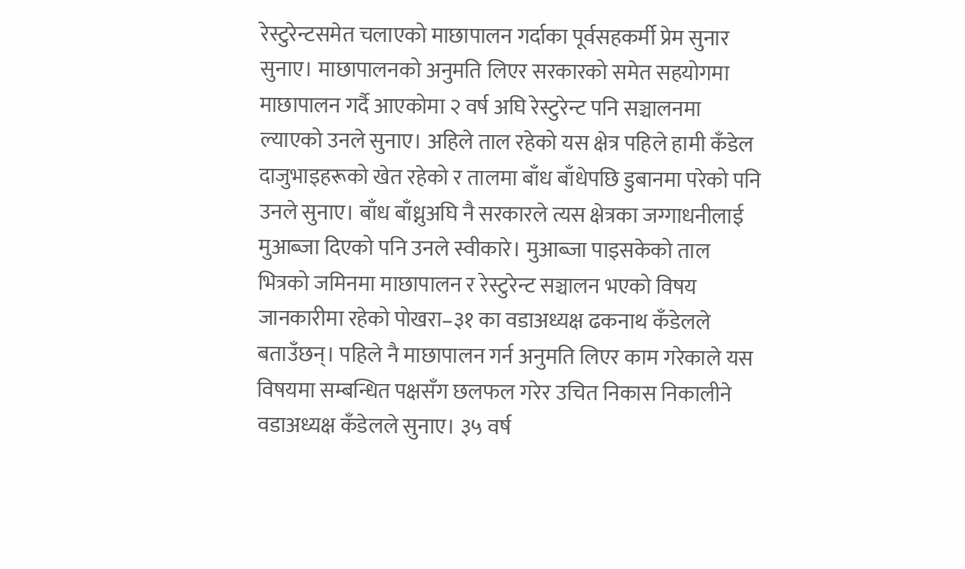रेस्टुरेन्टसमेत चलाएको माछापालन गर्दाका पूर्वसहकर्मी प्रेम सुनार सुनाए। माछापालनको अनुमति लिएर सरकारको समेत सहयोगमा माछापालन गर्दै आएकोमा २ वर्ष अघि रेस्टुरेन्ट पनि सञ्चालनमा ल्याएको उनले सुनाए। अहिले ताल रहेको यस क्षेत्र पहिले हामी कँडेल दाजुभाइहरूको खेत रहेको र तालमा बाँध बाँधेपछि डुबानमा परेको पनि उनले सुनाए। बाँध बाँध्नुअघि नै सरकारले त्यस क्षेत्रका जग्गाधनीलाई मुआब्जा दिएको पनि उनले स्वीकारे। मुआब्जा पाइसकेको ताल भित्रको जमिनमा माछापालन र रेस्टुरेन्ट सञ्चालन भएको विषय जानकारीमा रहेको पोखरा–३१ का वडाअध्यक्ष ढकनाथ कँडेलले बताउँछन्। पहिले नै माछापालन गर्न अनुमति लिएर काम गरेकाले यस विषयमा सम्बन्धित पक्षसँग छलफल गरेर उचित निकास निकालीने वडाअध्यक्ष कँडेलले सुनाए। ३५ वर्ष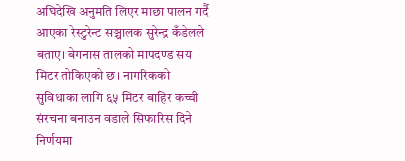अघिदेखि अनुमति लिएर माछा पालन गर्दै आएका रेस्टुरेन्ट सञ्चालक सुरेन्द्र कँडेलले बताए। बेगनास तालको मापदण्ड सय मिटर तोकिएको छ। नागरिकको सुविधाका लागि ६५ मिटर बाहिर कच्ची संरचना बनाउन वडाले सिफारिस दिने निर्णयमा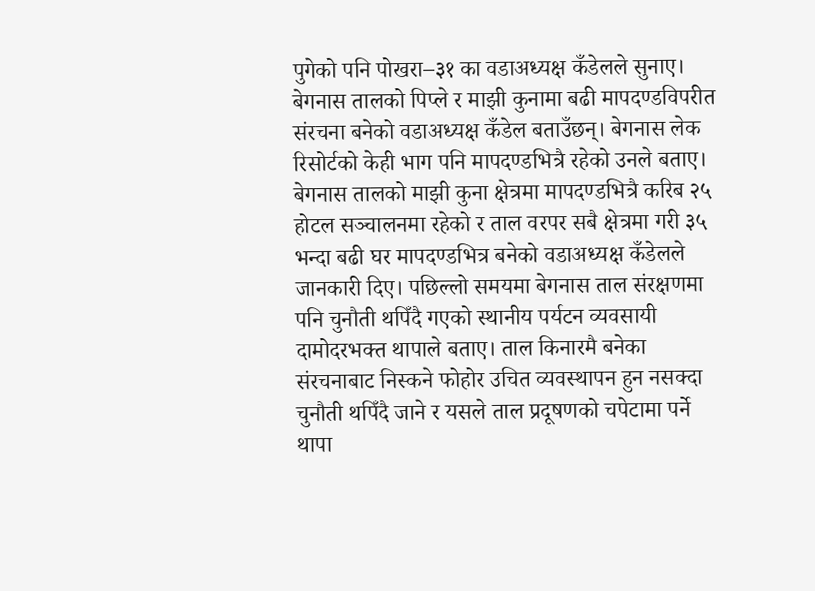पुगेको पनि पोखरा–३१ का वडाअध्यक्ष कँडेलले सुनाए। बेगनास तालको पिप्ले र माझी कुनामा बढी मापदण्डविपरीत संरचना बनेको वडाअध्यक्ष कँडेल बताउँछन्। बेगनास लेक रिसोर्टको केही भाग पनि मापदण्डभित्रै रहेको उनले बताए। बेगनास तालको माझी कुना क्षेत्रमा मापदण्डभित्रै करिब २५ होटल सञ्चालनमा रहेको र ताल वरपर सबै क्षेत्रमा गरी ३५ भन्दा बढी घर मापदण्डभित्र बनेको वडाअध्यक्ष कँडेलले जानकारी दिए। पछिल्लो समयमा बेगनास ताल संरक्षणमा पनि चुनौती थपिँदै गएको स्थानीय पर्यटन व्यवसायी दामोदरभक्त थापाले बताए। ताल किनारमै बनेका संरचनाबाट निस्कने फोहोर उचित व्यवस्थापन हुन नसक्दा चुनौती थपिँदै जाने र यसले ताल प्रदूषणको चपेटामा पर्ने थापा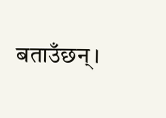बताउँछन्।